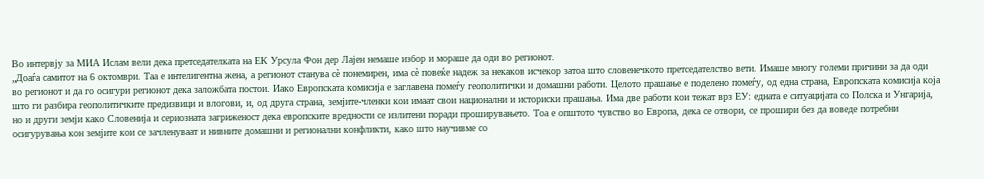Во интервју за МИА Ислам вели дека претседателката на ЕК Урсула Фон дер Лајен немаше избор и мораше да оди во регионот.
„Доаѓа самитот на 6 октомври. Таа е интелигентна жена, а регионот станува сѐ понемирен, има сѐ повеќе надеж за некаков исчекор затоа што словенечкото претседателство вети. Имаше многу големи причини за да оди во регионот и да го осигури регионот дека заложбата постои. Иако Европската комисија е заглавена помеѓу геополитички и домашни работи. Целото прашање е поделено помеѓу, од една страна, Европската комисија која што ги разбира геополитичките предизвици и влогови, и, од друга страна, земјите-членки кои имаат свои национални и историски прашања. Има две работи кои тежат врз ЕУ: едната е ситуацијата со Полска и Унгарија, но и други земји како Словенија и сериозната загриженост дека европските вредности се излитени поради проширувањето. Тоа е општото чувство во Европа, дека се отвори, се прошири без да воведе потребни осигурувања кон земјите кои се зачленуваат и нивните домашни и регионални конфликти, како што научивме со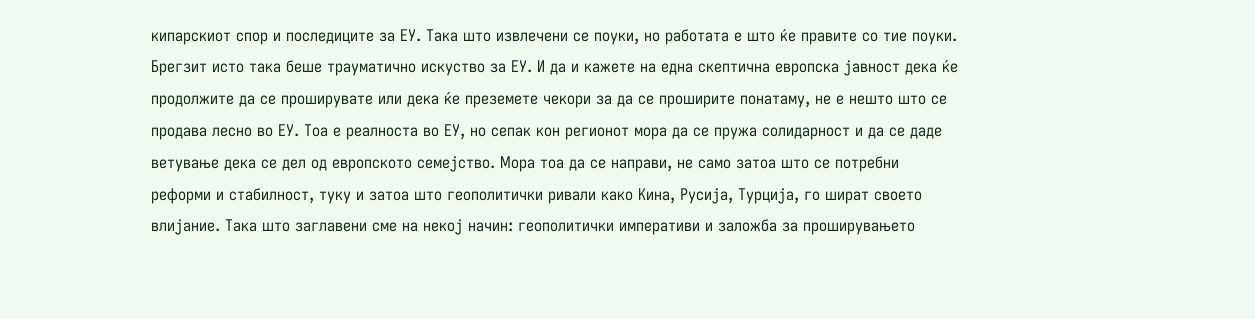кипарскиот спор и последиците за ЕУ. Така што извлечени се поуки, но работата е што ќе правите со тие поуки. Брегзит исто така беше трауматично искуство за ЕУ. И да и кажете на една скептична европска јавност дека ќе продолжите да се проширувате или дека ќе преземете чекори за да се проширите понатаму, не е нешто што се продава лесно во ЕУ. Тоа е реалноста во ЕУ, но сепак кон регионот мора да се пружа солидарност и да се даде ветување дека се дел од европското семејство. Мора тоа да се направи, не само затоа што се потребни реформи и стабилност, туку и затоа што геополитички ривали како Кина, Русија, Турција, го шират своето влијание. Така што заглавени сме на некој начин: геополитички императиви и заложба за проширувањето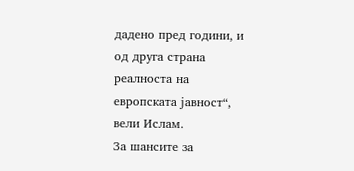дадено пред години, и од друга страна реалноста на европската јавност“, вели Ислам.
За шансите за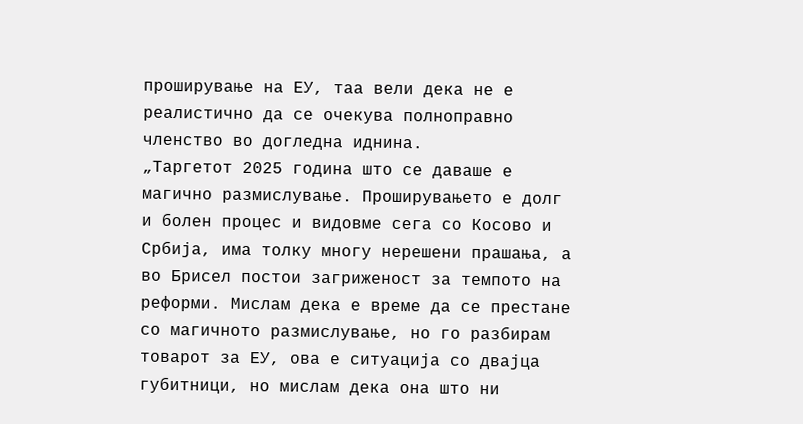проширување на ЕУ, таа вели дека не е реалистично да се очекува полноправно членство во догледна иднина.
„Таргетот 2025 година што се даваше е магично размислување. Проширувањето е долг и болен процес и видовме сега со Косово и Србија, има толку многу нерешени прашања, а во Брисел постои загриженост за темпото на реформи. Мислам дека е време да се престане со магичното размислување, но го разбирам товарот за ЕУ, ова е ситуација со двајца губитници, но мислам дека она што ни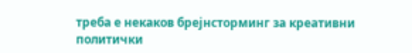треба е некаков брејнсторминг за креативни политички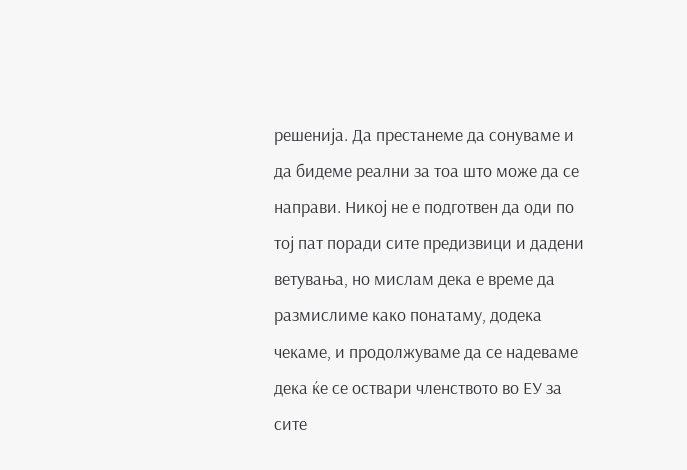решенија. Да престанеме да сонуваме и да бидеме реални за тоа што може да се направи. Никој не е подготвен да оди по тој пат поради сите предизвици и дадени ветувања, но мислам дека е време да размислиме како понатаму, додека чекаме, и продолжуваме да се надеваме дека ќе се оствари членството во ЕУ за сите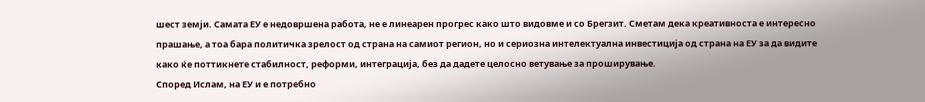шест земји. Самата ЕУ е недовршена работа, не е линеарен прогрес како што видовме и со Брегзит. Сметам дека креативноста е интересно прашање, а тоа бара политичка зрелост од страна на самиот регион, но и сериозна интелектуална инвестиција од страна на ЕУ за да видите како ќе поттикнете стабилност, реформи, интеграција, без да дадете целосно ветување за проширување.
Според Ислам, на ЕУ и е потребно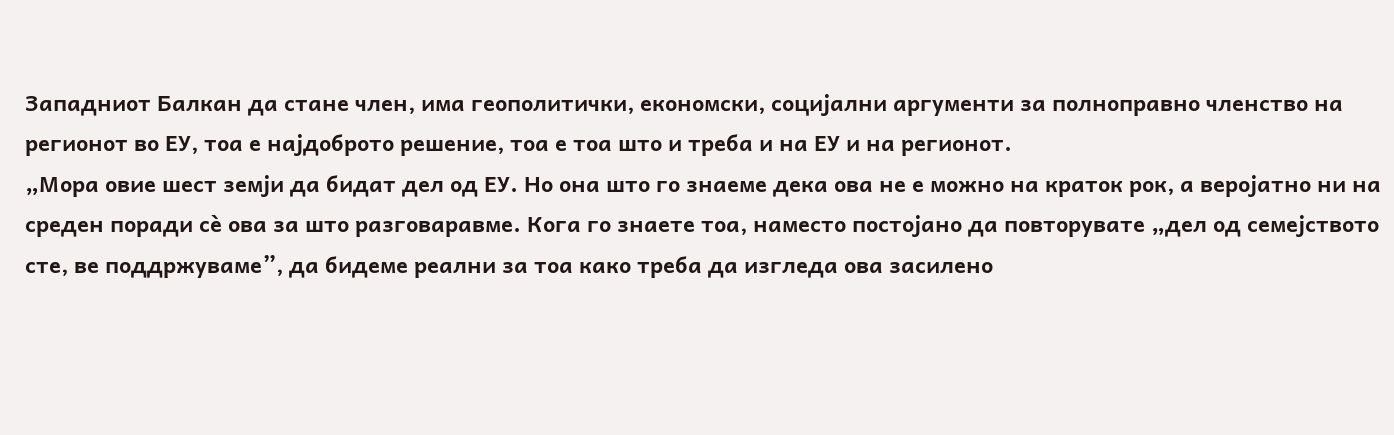Западниот Балкан да стане член, има геополитички, економски, социјални аргументи за полноправно членство на регионот во ЕУ, тоа е најдоброто решение, тоа е тоа што и треба и на ЕУ и на регионот.
„Мора овие шест земји да бидат дел од ЕУ. Но она што го знаеме дека ова не е можно на краток рок, а веројатно ни на среден поради сѐ ова за што разговаравме. Кога го знаете тоа, наместо постојано да повторувате „дел од семејството сте, ве поддржуваме”, да бидеме реални за тоа како треба да изгледа ова засилено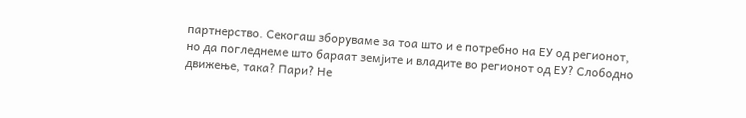партнерство. Секогаш зборуваме за тоа што и е потребно на ЕУ од регионот, но да погледнеме што бараат земјите и владите во регионот од ЕУ? Слободно движење, така? Пари? Не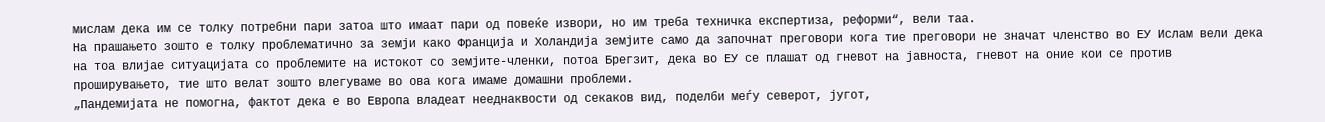мислам дека им се толку потребни пари затоа што имаат пари од повеќе извори, но им треба техничка експертиза, реформи“, вели таа.
На прашањето зошто е толку проблематично за земји како Франција и Холандија земјите само да започнат преговори кога тие преговори не значат членство во ЕУ Ислам вели дека на тоа влијае ситуацијата со проблемите на истокот со земјите-членки, потоа Брегзит, дека во ЕУ се плашат од гневот на јавноста, гневот на оние кои се против проширувањето, тие што велат зошто влегуваме во ова кога имаме домашни проблеми.
„Пандемијата не помогна, фактот дека е во Европа владеат нееднаквости од секаков вид, поделби меѓу северот, југот,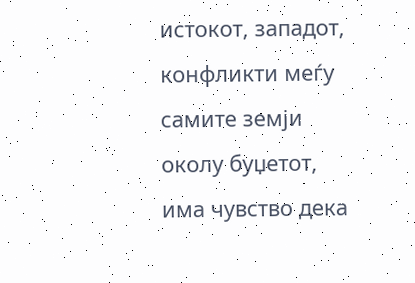истокот, западот, конфликти меѓу самите земји околу буџетот, има чувство дека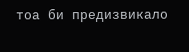тоа би предизвикало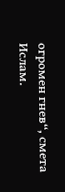огромен гнев“, смета Ислам.